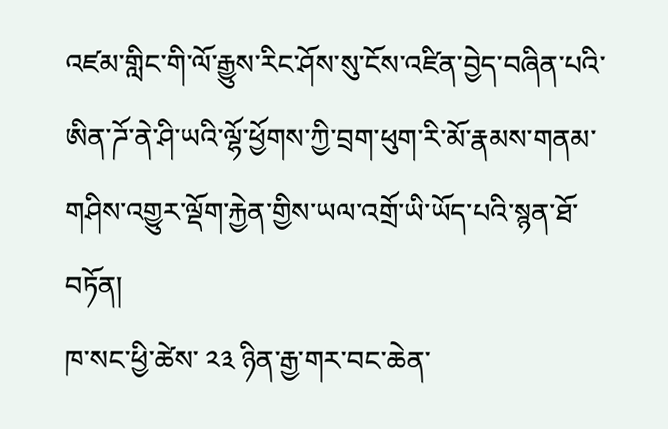འཛམ་གླིང་གི་ལོ་རྒྱུས་རིང་ཤོས་སུ་ངོས་འཛིན་བྱེད་བཞིན་པའི་ཨིན་ཌོ་ནེ་ཤི་ཡའི་ལྷོ་ཕྱོགས་ཀྱི་བྲག་ཕུག་རི་མོ་རྣམས་གནམ་གཤིས་འགྱུར་ལྡོག་རྐྱེན་གྱིས་ཡལ་འགྲོ་ཡི་ཡོད་པའི་སྙན་ཐོ་བཏོན།
ཁ་སང་ཕྱི་ཚེས་ ༢༣ ཉིན་རྒྱ་གར་བང་ཆེན་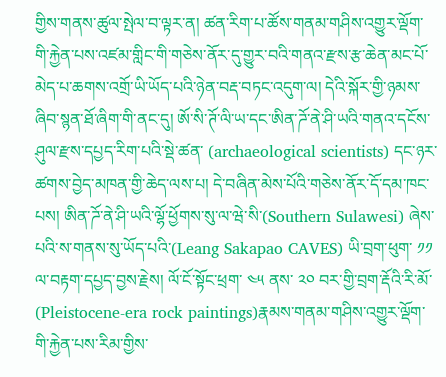གྱིས་གནས་ཚུལ་སྤེལ་བ་ལྟར་ན། ཚན་རིག་པ་ཚོས་གནམ་གཤིས་འགྱུར་ལྡོག་གི་རྐྱེན་པས་འཛམ་གླིང་གི་གཅེས་ནོར་དུ་གྱུར་བའི་གནའ་རྫས་རྩ་ཆེན་མང་པོ་མེད་པ་ཆགས་འགྲོ་ཡི་ཡོད་པའི་ཉེན་བརྡ་བཏང་འདུག་ལ། དེའི་སྐོར་གྱི་ཉམས་ཞིབ་སྙན་ཐོ་ཞིག་གི་ནང་དུ། ཨོ་སི་ཊོ་ལི་ཡ་དང་ཨིན་ཌོ་ནེ་ཤི་ཡའི་གནའ་དངོས་ཤུལ་རྫས་དཔྱད་རིག་པའི་སྡེ་ཚན་ (archaeological scientists) དང་ཉར་ཚགས་བྱེད་མཁན་གྱི་ཆེད་ལས་པ། དེ་བཞིན་མེས་པོའི་གཅེས་ནོར་དོ་དམ་ཁང་པས། ཨིན་ཌོ་ནེ་ཤི་ཡའི་ལྷོ་ཕྱོགས་སུ་ལ་ཝེ་སི་(Southern Sulawesi) ཞེས་པའི་ས་གནས་སུ་ཡོད་པའི་(Leang Sakapao CAVES) ཡི་བྲག་ཕུག་ ༡༡ ལ་བརྟག་དཔྱད་བྱས་རྗེས། ལོ་ངོ་སྟོང་ཕྲག་ ༤༥ ནས་ ༢༠ བར་གྱི་བྲག་རྡོའི་རི་མོ་ (Pleistocene-era rock paintings)རྣམས་གནམ་གཤིས་འགྱུར་ལྡོག་གི་རྐྱེན་པས་རིམ་གྱིས་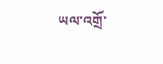ཡལ་འགྲོ་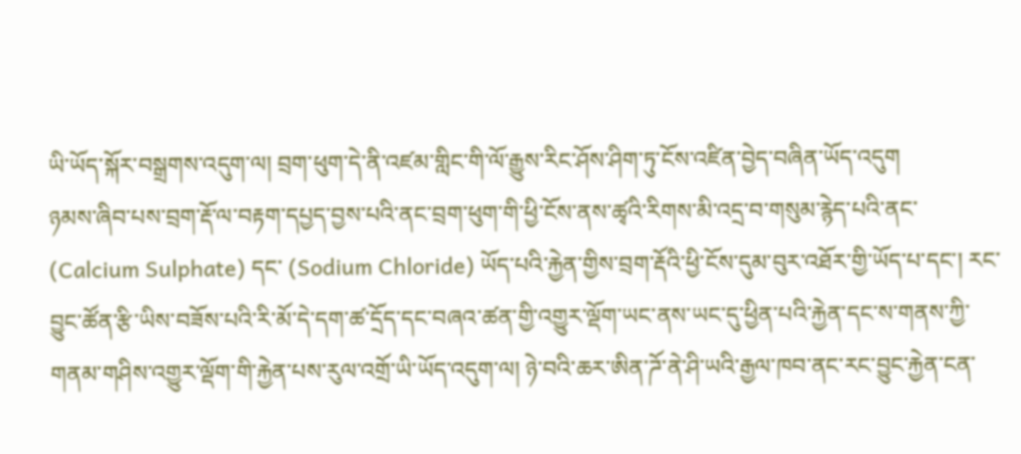ཡི་ཡོད་སྐོར་བསྒྲགས་འདུག་ལ། བྲག་ཕུག་དེ་ནི་འཛམ་གླིང་གི་ལོ་རྒྱུས་རིང་ཤོས་ཤིག་ཏུ་ངོས་འཛིན་བྱེད་བཞིན་ཡོད་འདུག
ཉམས་ཞིབ་པས་བྲག་རྡོ་ལ་བརྟག་དཔྱད་བྱས་པའི་ནང་བྲག་ཕུག་གི་ཕྱི་ངོས་ནས་ཚྭའི་རིགས་མི་འདྲ་བ་གསུམ་རྙེད་པའི་ནང་ (Calcium Sulphate) དང་ (Sodium Chloride) ཡོད་པའི་རྐྱེན་གྱིས་བྲག་རྡོའི་ཕྱི་ངོས་དུམ་བུར་འཐོར་གྱི་ཡོད་པ་དང་། རང་བྱུང་ཚོན་རྩི་ཡིས་བཟོས་པའི་རི་མོ་དེ་དག་ཚ་དྲོད་དང་བཞའ་ཚན་གྱི་འགྱུར་ལྡོག་ཡང་ནས་ཡང་དུ་ཕྱིན་པའི་རྐྱེན་དང་ས་གནས་ཀྱི་གནམ་གཤིས་འགྱུར་ལྡོག་གི་རྐྱེན་པས་རུལ་འགྲོ་ཡི་ཡོད་འདུག་ལ། ཉེ་བའི་ཆར་ཨིན་ཌོ་ནེ་ཤི་ཡའི་རྒྱལ་ཁབ་ནང་རང་བྱུང་རྐྱེན་ངན་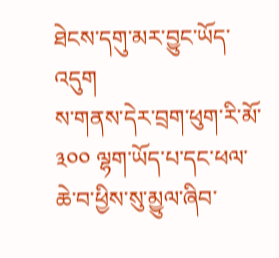ཐེངས་དགུ་མར་བྱུང་ཡོད་འདུག
ས་གནས་དེར་བྲག་ཕུག་རི་མོ་ ༣༠༠ ལྷག་ཡོད་པ་དང་ཕལ་ཆེ་བ་ཕྱིས་སུ་མྱུལ་ཞིབ་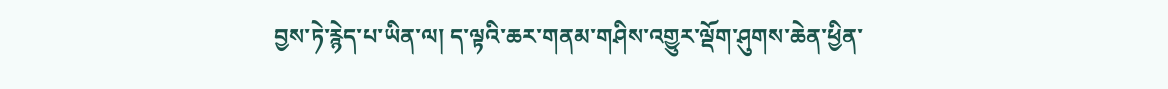བྱས་ཏེ་རྙེད་པ་ཡིན་ལ། ད་ལྟའི་ཆར་གནམ་གཤིས་འགྱུར་ལྡོག་ཤུགས་ཆེན་ཕྱིན་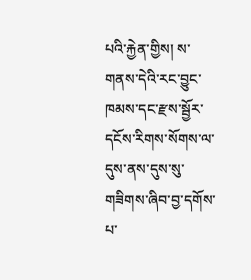པའི་རྐྱེན་གྱིས། ས་གནས་དེའི་རང་བྱུང་ཁམས་དང་རྫས་སྦྱོར་དངོས་རིགས་སོགས་ལ་དུས་ནས་དུས་སུ་གཟིགས་ཞིབ་བྱ་དགོས་པ་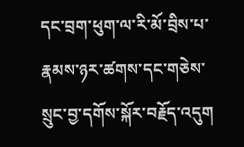དང་བྲག་ཕུག་ལ་རི་མོ་བྲིས་པ་རྣམས་ཉར་ཚགས་དང་གཅེས་སྲུང་བྱ་དགོས་སྐོར་བརྗོད་འདུག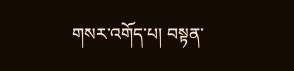གསར་འགོད་པ། བསྟན་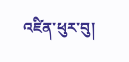འཛིན་ཕུར་བུ།